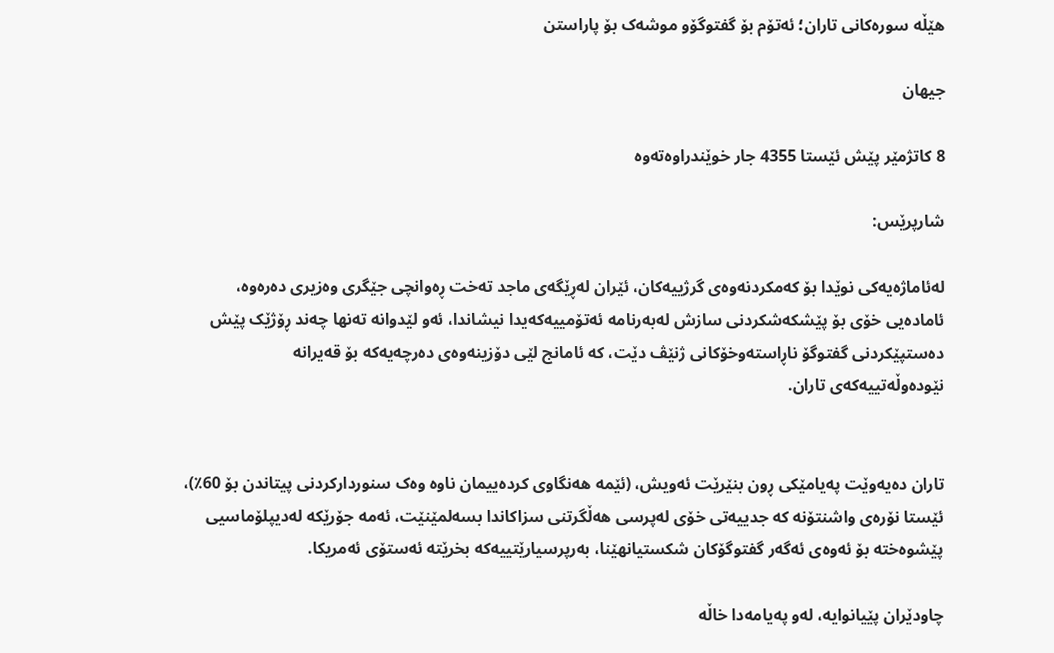هێڵە سورەکانی تاران؛ ئەتۆم بۆ گفتوگۆو موشەک بۆ پاراستن

جیهان

8 کاتژمێر پێش ئێستا‌ 4355 جار خوێندراوه‌ته‌وه

شارپرێس:

لەئاماژەیەکی نوێدا بۆ کەمکردنەوەی گرژییەکان، ئێران لەڕێگەی ماجد تەخت ڕەوانچی جێگری وەزیری دەرەوە، ئامادەیی خۆی بۆ پێشکەشکردنی سازش لەبەرنامە ئەتۆمییەکەیدا نیشاندا، ئەو لێدوانە تەنها چەند ڕۆژێک پێش دەستپێکردنی گفتوگۆ ناڕاستەوخۆکانی ژنێڤ دێت، کە ئامانج لێی دۆزینەوەی دەرچەیەکە بۆ قەیرانە نێودەوڵەتییەکەی تاران.


تاران دەیەوێت پەیامێکی ڕون بنێرێت ئه‌ویش، (ئێمە هەنگاوی کردەییمان ناوە وەک سنوردارکردنی پیتاندن بۆ 60٪)، ئێستا نۆرەی واشنتۆنە کە جدییەتی خۆی لەپرسی هەڵگرتنی سزاکاندا بسەلمێنێت، ئەمە جۆرێکە لەدیپلۆماسیی پێشوەختە بۆ ئەوەی ئەگەر گفتوگۆکان شکستیانهێنا، بەرپرسیارێتییەکە بخرێتە ئەستۆی ئەمریکا.

چاودێران پێیانوایه‌، له‌و په‌یامه‌دا خاڵە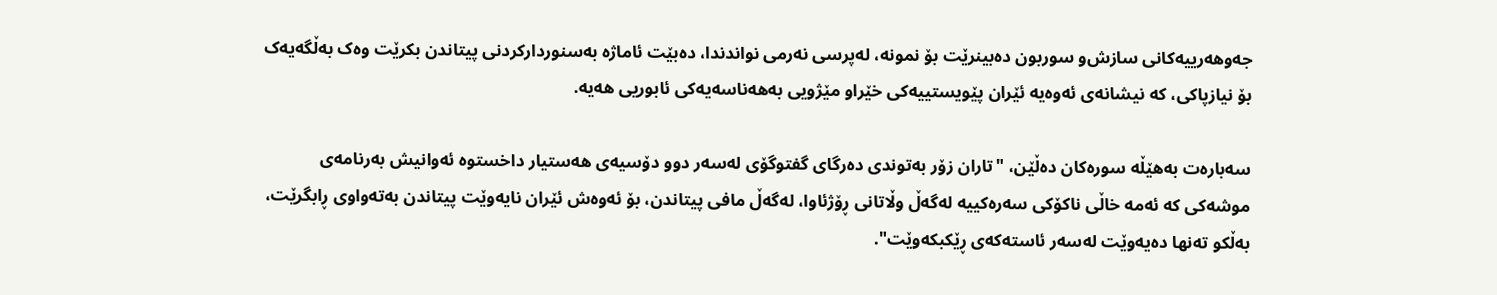جەوهەرییەکانی سازش‌و سوربون ده‌بینرێت بۆ نمونه‌، له‌پرسى نەرمی نواندندا، ده‌بێت ئاماژه‌ بەسنوردارکردنی پیتاندن بكرێت وەک بەڵگەیەک بۆ نیازپاکی، كه‌ نیشانەی ئەوەیە ئێران پێویستییەکی خێراو مێژویی بەهەناسەیەکی ئابوریی هەیە.

سه‌باره‌ت به‌هێڵە سورەکان ده‌ڵێن، "تاران زۆر بەتوندی دەرگای گفتوگۆی لەسەر دوو دۆسیەی هەستیار داخستوه‌ ئه‌وانیش بەرنامەی موشەکی کە ئەمە خاڵی ناکۆکی سەرەکییە لەگەڵ وڵاتانی ڕۆژئاوا، له‌گه‌ڵ مافی پیتاندن، بۆ ئه‌وه‌ش ئێران نایەوێت پیتاندن بەتەواوی ڕابگرێت، بەڵکو تەنها دەیەوێت لەسەر ئاستەکەی ڕێکبکەوێت".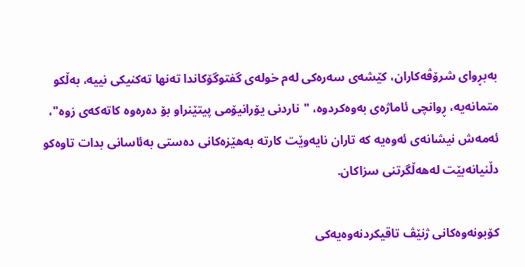به‌بڕواى شرۆڤه‌كاران، کێشەی سەرەکی لەم خولەی گفتوگۆکاندا تەنها تەکنیکی نییە، بەڵکو متمانەیە، ڕوانچی ئاماژەی بەوەکردوه‌، "ناردنی یۆرانیۆمی پیتێنراو بۆ دەرەوە کاتەکەی زوە"، ئەمەش نیشانەی ئەوەیە کە تاران نایەوێت کارتە بەهێزەکانی دەستی بەئاسانی بدات تاوەکو دڵنیانەبێت لەهەڵگرتنی سزاکان.

کۆبونەوەکانی ژنێڤ تاقیکردنەوەیەکی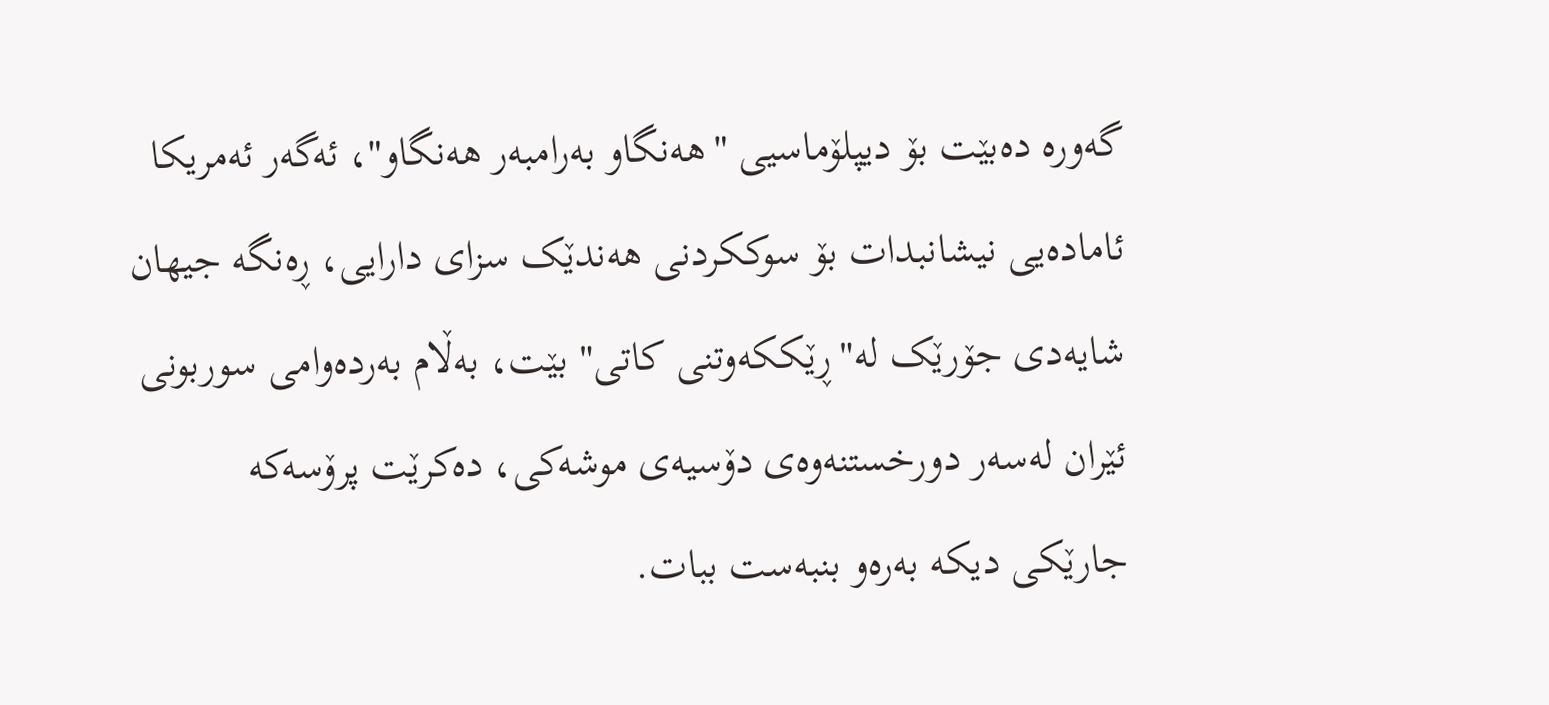گەورە دەبێت بۆ دیپلۆماسیی "هەنگاو بەرامبەر هەنگاو"، ئەگەر ئەمریکا ئامادەیی نیشانبدات بۆ سوککردنی هەندێک سزای دارایی، ڕەنگە جیهان شایەدی جۆرێک لە"ڕێککەوتنی کاتی" بێت، بەڵام بەردەوامی سوربونی ئێران لەسەر دورخستنەوەی دۆسیەی موشەکی، دەکرێت پرۆسەکە جارێکی دیكه‌ بەرەو بنبەست ببات.